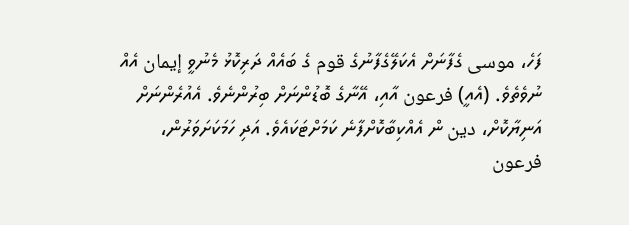ފަހެ، موسى ގެފާނަށް އެކަލޭގެފާނުގެ قوم ގެ ބައެއް ދަރިކޮޅު މެނުވީ إيمان އެއް ނުވެތެވެ. (އެއީ) فرعون އާއި، އޭނާގެ ބޮޑުންނަށް ބިރުންނެވެ. އެއުރެންނަށް އަނިޔާކޮށް، دين ން އެއްކިބާކޮށްފާނެ ކަމަށްޓަކައެވެ. އަދި ހަމަކަށަވަރުން، فرعون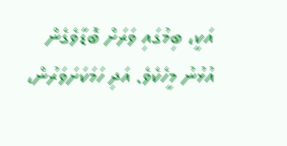އަކީ، ބިމުގައި ވަރަށް ބޮޑާވެގެން އުޅުނު މީހެކެވެ. އަދި ހަމަކަށަވަރުން،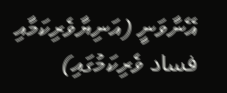އޭނާވަނީ (އަނިޔާވެރިކަމާއި فساد ވެރިކަމުގައި)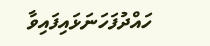ހައްދުފަހަނަޅައިފައިވާ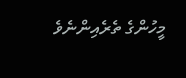މީހުންގެ ތެރެއިންނެވެ